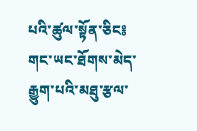པའི་ཚུལ་སྟོན་ཅིང༔ གང་ཡང་ཐོགས་མེད་རྒྱུག་པའི་མཐུ་རྩལ་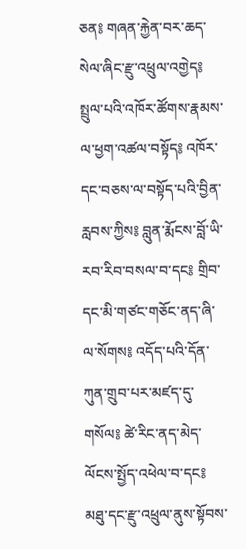ཅན༔ གཞན་རྐྱེན་བར་ཆད་སེལ་ཞིང་རྫུ་འཕྲུལ་འགྱེད༔ སྤྲུལ་པའི་འཁོར་ཚོགས་རྣམས་ལ་ཕྱག་འཚལ་བསྟོད༔ འཁོར་དང་བཅས་ལ་བསྟོད་པའི་བྱིན་རླབས་ཀྱིས༔ བླུན་རྨོངས་བློ་ཡི་རབ་རིབ་བསལ་བ་དང༔ གྲིབ་དང་མི་གཙང་གཅོང་ནད་ཞི་ལ་སོགས༔ འདོད་པའི་དོན་ཀུན་གྲུབ་པར་མཛད་དུ་གསོལ༔ ཚེ་རིང་ནད་མེད་ལོངས་སྤྱོད་འཕེལ་བ་དང༔ མཐུ་དང་རྫུ་འཕྲུལ་ནུས་སྟོབས་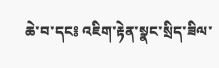ཆེ་བ་དང༔ འཇིག་རྟེན་སྣང་སྲིད་ཟིལ་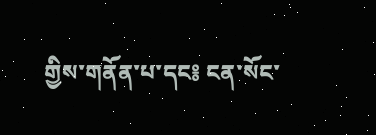གྱིས་གནོན་པ་དང༔ ངན་སོང་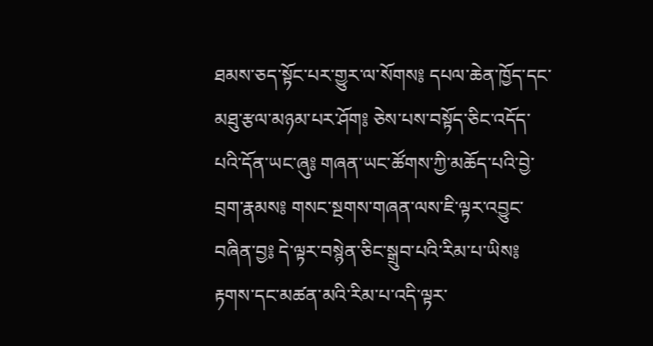ཐམས་ཅད་སྟོང་པར་གྱུར་ལ་སོགས༔ དཔལ་ཆེན་ཁྱོད་དང་མཐུ་རྩལ་མཉམ་པར་ཤོག༔ ཅེས་པས་བསྟོད་ཅིང་འདོད་པའི་དོན་ཡང་ཞུ༔ གཞན་ཡང་ཚོགས་ཀྱི་མཆོད་པའི་བྱེ་བྲག་རྣམས༔ གསང་སྔགས་གཞན་ལས་ཇི་ལྟར་འབྱུང་བཞིན་བྱ༔ དེ་ལྟར་བསྙེན་ཅིང་སྒྲུབ་པའི་རིམ་པ་ཡིས༔ རྟགས་དང་མཚན་མའི་རིམ་པ་འདི་ལྟར་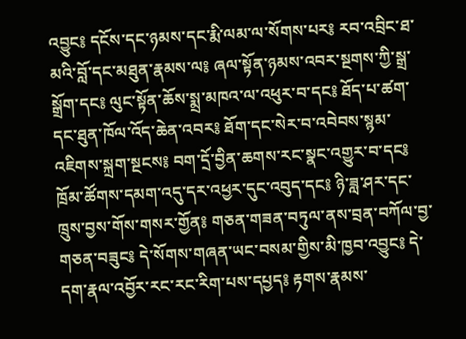འབྱུང༔ དངོས་དང་ཉམས་དང་རྨི་ལམ་ལ་སོགས་པར༔ རབ་འབྲིང་ཐ་མའི་བློ་དང་མཐུན་རྣམས་ལ༔ ཞལ་སྟོན་ཉམས་འབར་སྔགས་ཀྱི་སྒྲ་སྒྲོག་དང༔ ལུང་སྟོན་ཆོས་སྨྲ་མཁའ་ལ་འཕུར་བ་དང༔ ཐོད་པ་ཚག་དང་ཐུན་ཁོལ་འོད་ཆེན་འབར༔ ཐོག་དང་སེར་བ་འབེབས་སྙམ་འཇིགས་སྐྲག་སྔངས༔ བག་དྲོ་བྱིན་ཆགས་རང་སྣང་འགྱུར་བ་དང༔ ཁྲོམ་ཚོགས་དམག་འདུ་དར་འཕྱར་དུང་འབུད་དང༔ ཉི་ཟླ་ཤར་དང་ཁྲུས་བྱས་གོས་གསར་གྱོན༔ གཅན་གཟན་བཏུལ་ནས་བྲན་བཀོལ་བྱ་གཅན་བཟུང༔ དེ་སོགས་གཞན་ཡང་བསམ་གྱིས་མི་ཁྱབ་འབྱུང༔ དེ་དག་རྣལ་འབྱོར་རང་རང་རིག་པས་དཔྱད༔ རྟགས་རྣམས་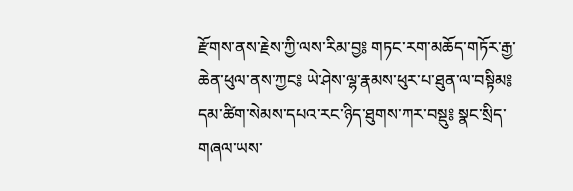རྫོགས་ནས་རྗེས་ཀྱི་ལས་རིམ་བྱ༔ གཏང་རག་མཆོད་གཏོར་རྒྱ་ཆེན་ཕུལ་ནས་ཀྱང༔ ཡེ་ཤེས་ལྷ་རྣམས་ཕུར་པ་ཐུན་ལ་བསྟིམ༔ དམ་ཚིག་སེམས་དཔའ་རང་ཉིད་ཐུགས་ཀར་བསྡུ༔ སྣང་སྲིད་གཞལ་ཡས་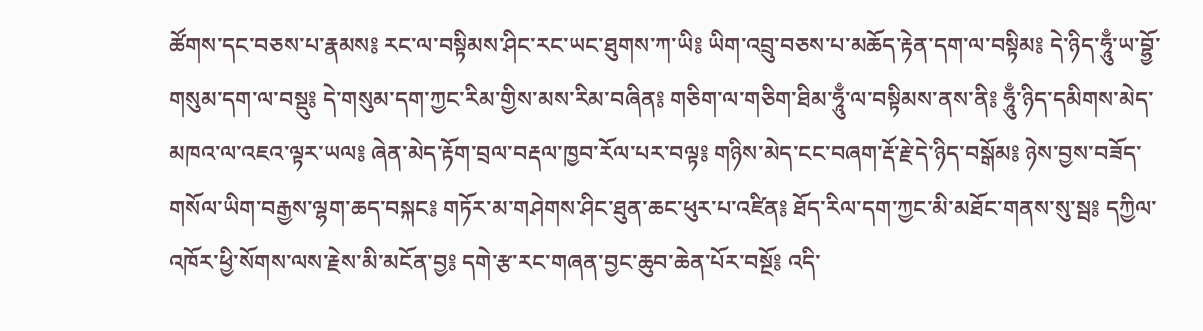ཚོགས་དང་བཅས་པ་རྣམས༔ རང་ལ་བསྟིམས་ཤིང་རང་ཡང་ཐུགས་ཀ་ཡི༔ ཡིག་འབྲུ་བཅས་པ་མཆོད་རྟེན་དག་ལ་བསྟིམ༔ དེ་ཉིད་ཧཱུྃ་ཡ་བྷྱོ་གསུམ་དག་ལ་བསྡུ༔ དེ་གསུམ་དག་ཀྱང་རིམ་གྱིས་མས་རིམ་བཞིན༔ གཅིག་ལ་གཅིག་ཐིམ་ཧཱུྃ་ལ་བསྟིམས་ནས་ནི༔ ཧཱུྃ་ཉིད་དམིགས་མེད་མཁའ་ལ་འཇའ་ལྟར་ཡལ༔ ཞེན་མེད་རྟོག་བྲལ་བརྡལ་ཁྱབ་རོལ་པར་བལྟ༔ གཉིས་མེད་ངང་བཞག་རྡོ་རྗེ་དེ་ཉིད་བསྒོམ༔ ཉེས་བྱས་བཟོད་གསོལ་ཡིག་བརྒྱས་ལྷག་ཆད་བསྐང༔ གཏོར་མ་གཤེགས་ཤིང་ཐུན་ཆང་ཕུར་པ་འཛིན༔ ཐོད་རིལ་དག་ཀྱང་མི་མཐོང་གནས་སུ་སྦ༔ དཀྱིལ་འཁོར་ཕྱི་སོགས་ལས་རྗེས་མི་མངོན་བྱ༔ དགེ་རྩ་རང་གཞན་བྱང་ཆུབ་ཆེན་པོར་བསྔོ༔ འདི་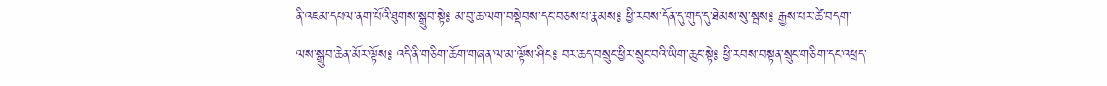ནི་འཇམ་དཔལ་ནག་པོའི་ཐུགས་སྒྲུབ་སྟེ༔ མ་བུ་ཆ་ལག་བསྡེབས་དང་བཅས་པ་རྣམས༔ ཕྱི་རབས་དོན་དུ་གུད་དུ་ཐེམས་སུ་སྦས༔ རྒྱས་པར་ཚེ་བདག་ལས་སྒྲུབ་ཆེན་མོར་ལྟོས༔ འདི་ནི་གཅིག་ཆོག་གཞན་ལ་མ་ལྟོས་ཤིང༔ བར་ཆད་བསྲུང་ཕྱིར་སྲུང་བའི་ཡིག་ཆུང་སྟེ༔ ཕྱི་རབས་བསྟན་སྲུང་གཅིག་དང་འཕྲད་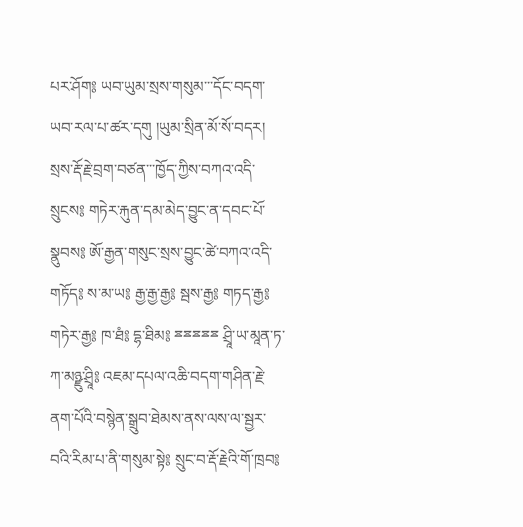པར་ཤོག༔ ཡབ་ཡུམ་སྲས་གསུམ་་་དོང་བདག་ཡབ་རལ་པ་ཚར་དགུ །ཡུམ་སྲིན་མོ་སོ་བདར། སྲས་རྡོ་རྗེ་བྲག་བཙན་་་ཁྱོད་ཀྱིས་བཀའ་འདི་སྲུངས༔ གཏེར་རྐུན་དམ་མེད་བྱུང་ན་དབང་པོ་སྣུབས༔ ཨོ་རྒྱན་གསུང་སྲས་བྱུང་ཚེ་བཀའ་འདི་གཏོད༔ ས་མ་ཡ༔ རྒྱ་རྒྱ་རྒྱ༔ སྦས་རྒྱ༔ གཏད་རྒྱ༔ གཏེར་རྒྱ༔ ཁ་ཐཾ༔ དྷ་ཐིམ༔ ྈྈྈྈྈ ཤྲཱི་ཡ་མཱན་ཏ་ཀ་མཉྫུ་ཤྲཱི༔ འཇམ་དཔལ་འཆི་བདག་གཤིན་རྗེ་ནག་པོའི་བསྙེན་སྒྲུབ་ཐེམས་ནས་ལས་ལ་སྦྱར་བའི་རིམ་པ་ནི་གསུམ་སྟེ༔ སྲུང་བ་རྡོ་རྗེའི་གོ་ཁྲབ༔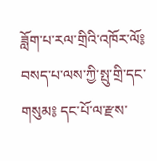ཟློག་པ་རལ་གྲིའི་འཁོར་ལོ༔ བསད་པ་ལས་ཀྱི་སྤུ་གྲི་དང་གསུམ༔ དང་པོ་ལ་རྫས་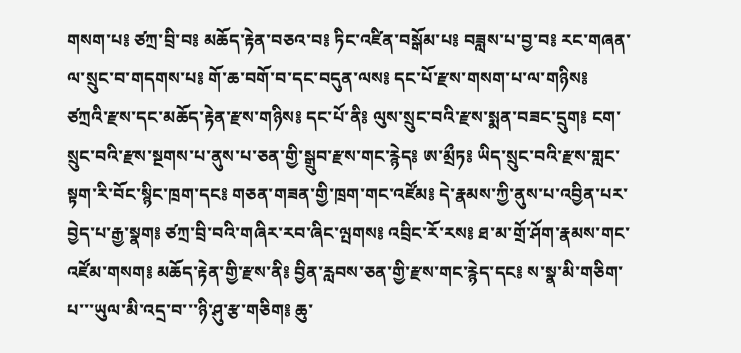གསག་པ༔ ཙཀྲ་བྲི་བ༔ མཆོད་རྟེན་བཅའ་བ༔ ཏིང་འཛིན་བསྒོམ་པ༔ བཟླས་པ་བྱ་བ༔ རང་གཞན་ལ་སྲུང་བ་གདགས་པ༔ གོ་ཆ་བགོ་བ་དང་བདུན་ལས༔ དང་པོ་རྫས་གསག་པ་ལ་གཉིས༔ ཙཀྲའི་རྫས་དང་མཆོད་རྟེན་རྫས་གཉིས༔ དང་པོ་ནི༔ ལུས་སྲུང་བའི་རྫས་སྨན་བཟང་དྲུག༔ ངག་སྲུང་བའི་རྫས་སྔགས་པ་ནུས་པ་ཅན་གྱི་སྒྲུབ་རྫས་གང་རྙེད༔ ཨ་མྲྀཏ༔ ཡིད་སྲུང་བའི་རྫས་གླང་སྟག་རི་བོང་སྙིང་ཁྲག་དང༔ གཅན་གཟན་གྱི་ཁྲག་གང་འཛོམ༔ དེ་རྣམས་ཀྱི་ནུས་པ་འབྱིན་པར་བྱེད་པ་རྒྱ་སྣག༔ ཙཀྲ་བྲི་བའི་གཞིར་རབ་ཞིང་ལྤགས༔ འབྲིང་རོ་རས༔ ཐ་མ་གྲོ་ཤོག་རྣམས་གང་འཛོམ་གསག༔ མཆོད་རྟེན་གྱི་རྫས་ནི༔ བྱིན་རླབས་ཅན་གྱི་རྫས་གང་རྙེད་དང༔ ས་སྣ་མི་གཅིག་པ་་་ཡུལ་མི་འདྲ་བ་་་ཉི་ཤུ་རྩ་གཅིག༔ ཆུ་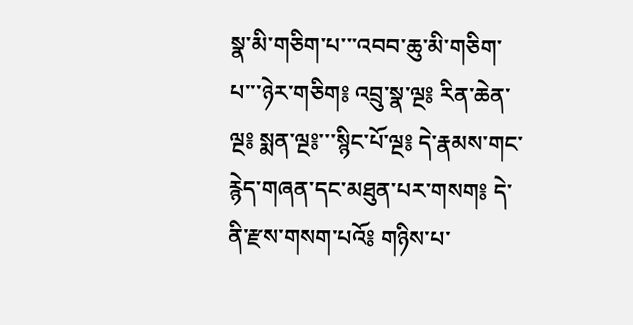སྣ་མི་གཅིག་པ་་་འབབ་ཆུ་མི་གཅིག་པ་་་ཉེར་གཅིག༔ འབྲུ་སྣ་ལྔ༔ རིན་ཆེན་ལྔ༔ སྨན་ལྔ༔་་་སྙིང་པོ་ལྔ༔ དེ་རྣམས་གང་རྙེད་གཞན་དང་མཐུན་པར་གསག༔ དེ་ནི་རྫས་གསག་པའོ༔ གཉིས་པ་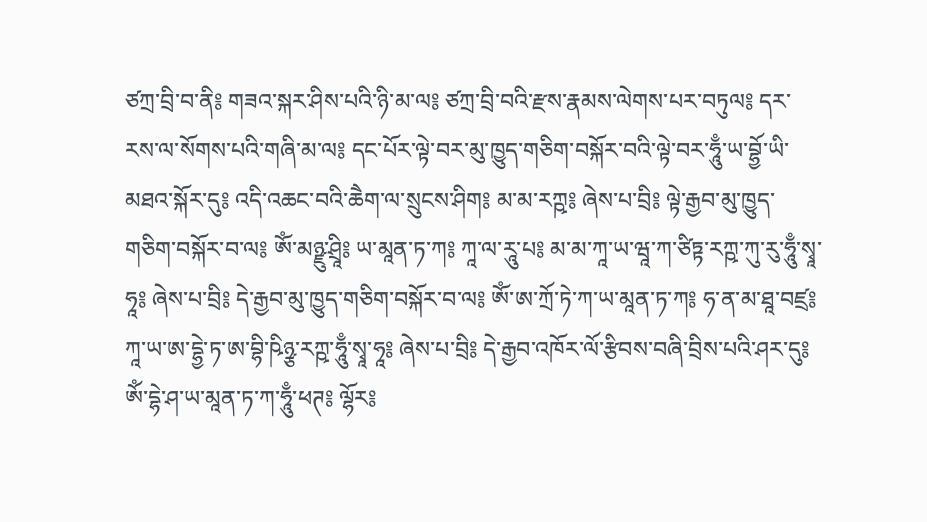ཙཀྲ་བྲི་བ་ནི༔ གཟའ་སྐར་ཤིས་པའི་ཉི་མ་ལ༔ ཙཀྲ་བྲི་བའི་རྫས་རྣམས་ལེགས་པར་བཏུལ༔ དར་རས་ལ་སོགས་པའི་གཞི་མ་ལ༔ དང་པོར་ལྟེ་བར་མུ་ཁྱུད་གཅིག་བསྐོར་བའི་ལྟེ་བར་ཧཱུྃ་ཡ་བྷྱོ་ཡི་མཐའ་སྐོར་དུ༔ འདི་འཆང་བའི་ཆཻག་ལ་སྲུངས་ཤིག༔ མ་མ་རཀྵ༔ ཞེས་པ་བྲི༔ ལྟེ་རྒྱབ་མུ་ཁྱུད་གཅིག་བསྐོར་བ་ལ༔ ཨོཾ་མཉྫུ་ཤྲཱི༔ ཡ་མཱན་ཏ་ཀ༔ ཀཱ་ལ་རཱུ་པ༔ མ་མ་ཀཱ་ཡ་ཝཱ་ཀ་ཙིཏྟ་རཀྵ་ཀུ་རུ་ཧཱུྃ་སྭཱ་ཧཱ༔ ཞེས་པ་བྲི༔ དེ་རྒྱབ་མུ་ཁྱུད་གཅིག་བསྐོར་བ་ལ༔ ཨོཾ་ཨ་ཀྲོ་ཏེ་ཀ་ཡ་མཱན་ཏ་ཀ༔ ཧ་ན་མ་ཐཱ་བཛྲ༔ ཀཱ་ཡ་ཨ་དྷྱེ་ཏ་ཨ་བྷི་ཥིཉྩ་རཀྵ་ཧཱུྃ་སྭཱ་ཧཱ༔ ཞེས་པ་བྲི༔ དེ་རྒྱབ་འཁོར་ལོ་རྩིབས་བཞི་བྲིས་པའི་ཤར་དུ༔ ཨོཾ་དྷེ་ཤ་ཡ་མཱན་ཏ་ཀ་ཧཱུྃ་ཕཊ༔ ལྷོར༔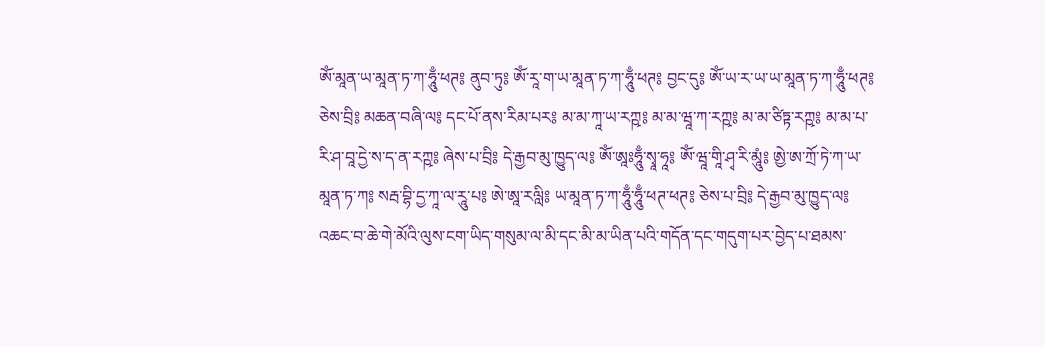ཨོཾ་མཱན་ཡ་མཱན་ཏ་ཀ་ཧཱུྃ་ཕཊ༔ ནུབ་ཏུ༔ ཨོཾ་རཱ་ག་ཡ་མཱན་ཏ་ཀ་ཧཱུྃ་ཕཊ༔ བྱང་དུ༔ ཨོཾ་ཡ་ར་ཡ་ཡ་མཱན་ཏ་ཀ་ཧཱུྃ་ཕཊ༔ ཅེས་བྲི༔ མཆན་བཞི་ལ༔ དང་པོ་ནས་རིམ་པར༔ མ་མ་ཀཱ་ཡ་རཀྵ༔ མ་མ་ཝཱ་ཀ་རཀྵ༔ མ་མ་ཙིཏྟ་རཀྵ༔ མ་མ་པ་རི་ཤ་བཱ་དྱེ་ས་ད་ན་རཀྵ༔ ཞེས་པ་བྲི༔ དེ་རྒྱབ་མུ་ཁྱུད་ལ༔ ཨོཾ་ཨཱཿཧཱུྃ་སྭཱ་ཧཱ༔ ཨོཾ་ཝཱ་གཱི་ཤྭ་རི་མཱུཾ༔ ཨྱེ་ཨ་ཀྲོ་ཏེ་ཀ་ཡ་མཱན་ཏ་ཀ༔ སརྦ་བྷི་དྱ་ཀཱ་ལ་རཱུ་པ༔ ཨེ་ཨཱ་རལླི༔ ཡ་མཱན་ཏ་ཀ་ཧཱུྃ་ཧཱུྃ་ཕཊ་ཕཊ༔ ཅེས་པ་བྲི༔ དེ་རྒྱབ་མུ་ཁྱུད་ལ༔ འཆང་བ་ཆེ་གེ་མོའི་ལུས་ངག་ཡིད་གསུམ་ལ་མི་དང་མི་མ་ཡིན་པའི་གདོན་དང་གདུག་པར་བྱེད་པ་ཐམས་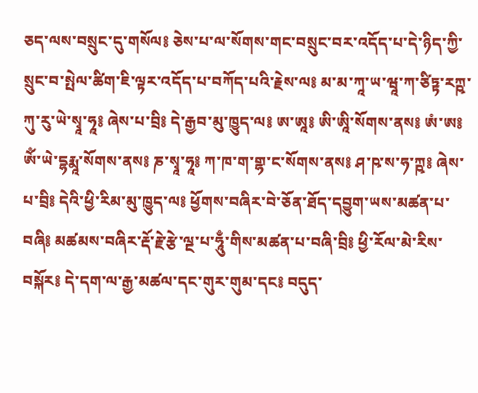ཅད་ལས་བསྲུང་དུ་གསོལ༔ ཅེས་པ་ལ་སོགས་གང་བསྲུང་བར་འདོད་པ་དེ་ཉིད་ཀྱི་སྲུང་བ་སྤེལ་ཚིག་ཇི་ལྟར་འདོད་པ་བཀོད་པའི་རྗེས་ལ༔ མ་མ་ཀཱ་ཡ་ཝཱ་ཀ་ཙིཏྟ་རཀྵ་ཀུ་རུ་ཡེ་སྭཱ་ཧཱ༔ ཞེས་པ་བྲི༔ དེ་རྒྱབ་མུ་ཁྱུད་ལ༔ ཨ་ཨཱ༔ ཨི་ཨཱི་སོགས་ནས༔ ཨཾ་ཨ༔ ཨོཾ་ཡེ་དྷརྨཱ་སོགས་ནས༔ ཎ་སྭཱ་ཧཱ༔ ཀ་ཁ་ག་གྷ་ང་སོགས་ནས༔ ཤ་ཥ་ས་ཧ་ཀྵ༔ ཞེས་པ་བྲི༔ དེའི་ཕྱི་རིམ་མུ་ཁྱུད་ལ༔ ཕྱོགས་བཞིར་བེ་ཅོན་ཐོད་དབྱུག་ཡས་མཚན་པ་བཞི༔ མཚམས་བཞིར་རྡོ་རྗེ་རྩེ་ལྔ་པ་ཧཱུྃ་གིས་མཚན་པ་བཞི་བྲི༔ ཕྱི་རོལ་མེ་རིས་བསྐོར༔ དེ་དག་ལ་རྒྱ་མཚལ་དང་གུར་གུམ་དང༔ བདུད་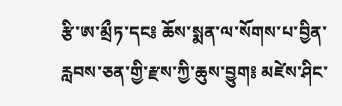རྩི་ཨ་མྲྀཏ་དང༔ ཆོས་སྨན་ལ་སོགས་པ་བྱིན་རླབས་ཅན་གྱི་རྫས་ཀྱི་ཆུས་བྱུག༔ མཛེས་ཤིང་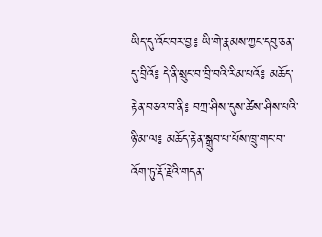ཡིད་དུ་འོང་བར་བྱ༔ ཡི་གེ་རྣམས་ཀྱང་དབུ་ཅན་དུ་བྲིའོ༔ དེ་ནི་སྲུང་བ་བྲི་བའི་རིམ་པའོ༔ མཆོད་རྟེན་བཅའ་བ་ནི༔ བཀྲ་ཤིས་དུས་ཚེས་ཤིས་པའི་ཉི་མ་ལ༔ མཆོད་རྟེན་སྒྲུབ་པ་པོས་ཁྲུ་གང་བ་འོག་ཏུ་རྡོ་རྗེའི་གདན་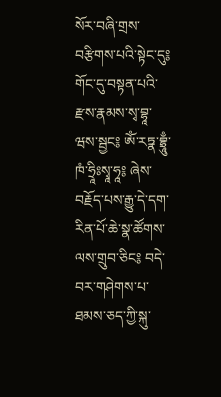སོར་བཞི་གྲས་བརྩིགས་པའི་སྟེང་དུ༔ གོང་དུ་བསྟན་པའི་རྫས་རྣམས་སྭ་བྷཱ་ཝས་སྦྱང༔ ཨོཾ་རཏྣ་བྷྲཱུྃ་ཁཾ་ཧྲཱིཿསྭཱ་ཧཱ༔ ཞེས་བརྗོད་པས་རྒྱུ་དེ་དག་རིན་པོ་ཆེ་སྣ་ཚོགས་ལས་གྲུབ་ཅིང༔ བདེ་བར་གཤེགས་པ་ཐམས་ཅད་ཀྱི་སྐུ་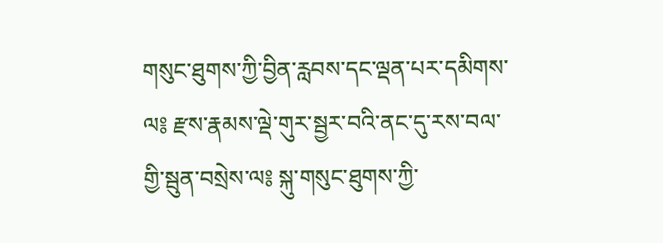གསུང་ཐུགས་ཀྱི་བྱིན་རླབས་དང་ལྡན་པར་དམིགས་ལ༔ རྫས་རྣམས་ལྡེ་གུར་སྦྱར་བའི་ནང་དུ་རས་བལ་གྱི་སྦུན་བསྲེས་ལ༔ སྐུ་གསུང་ཐུགས་ཀྱི་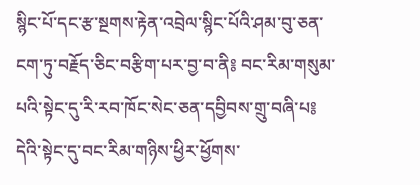སྙིང་པོ་དང་རྩ་སྔགས་རྟེན་འབྲེལ་སྙིང་པོའི་ཤམ་བུ་ཅན་ངག་ཏུ་བརྗོད་ཅིང་བརྩིག་པར་བྱ་བ་ནི༔ བང་རིམ་གསུམ་པའི་སྟེང་དུ་རི་རབ་ཁོང་སེང་ཅན་དབྱིབས་གྲུ་བཞི་པ༔ དེའི་སྟེང་དུ་བང་རིམ་གཉིས་ཕྱིར་ཕྱོགས་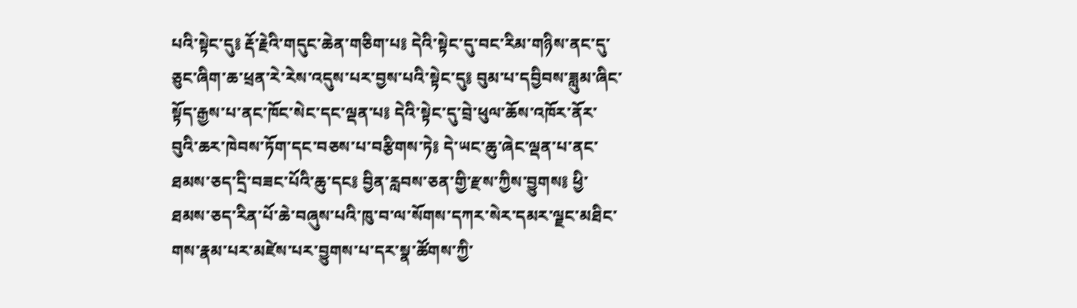པའི་སྟེང་དུ༔ རྡོ་རྗེའི་གདུང་ཆེན་གཅིག་པ༔ དེའི་སྟེང་དུ་བང་རིམ་གཉིས་ནང་དུ་ཅུང་ཞིག་ཆ་ཕྲན་རེ་རེས་འདུས་པར་བྱས་པའི་སྟེང་དུ༔ བུམ་པ་དབྱིབས་ཟླུམ་ཞིང་སྟོད་རྒྱས་པ་ནང་ཁོང་སེང་དང་ལྡན་པ༔ དེའི་སྟེང་དུ་བྲེ་ཕུལ་ཆོས་འཁོར་ནོར་བུའི་ཆར་ཁེབས་ཏོག་དང་བཅས་པ་བརྩིགས་ཏེ༔ དེ་ཡང་ཆུ་ཞེང་ལྡན་པ་ནང་ཐམས་ཅད་དྲི་བཟང་པོའི་ཆུ་དང༔ བྱིན་རླབས་ཅན་གྱི་རྫས་ཀྱིས་བྱུགས༔ ཕྱི་ཐམས་ཅད་རིན་པོ་ཆེ་བཞུས་པའི་ཁུ་བ་ལ་སོགས་དཀར་སེར་དམར་ལྗང་མཐིང་གས་རྣམ་པར་མཛེས་པར་བྱུགས་པ་དར་སྣ་ཚོགས་ཀྱི་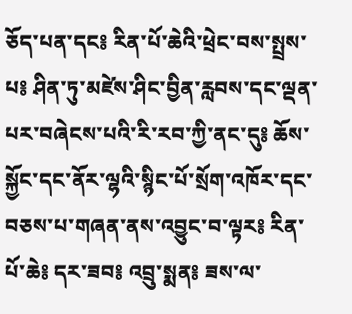ཅོད་པན་དང༔ རིན་པོ་ཆེའི་ཕྲེང་བས་སྤྲས་པ༔ ཤིན་ཏུ་མཛེས་ཤིང་བྱིན་རླབས་དང་ལྡན་པར་བཞེངས་པའི་རི་རབ་ཀྱི་ནང་དུ༔ ཆོས་སྐྱོང་དང་ནོར་ལྷའི་སྙིང་པོ་སྲོག་འཁོར་དང་བཅས་པ་གཞན་ནས་འབྱུང་བ་ལྟར༔ རིན་པོ་ཆེ༔ དར་ཟབ༔ འབྲུ་སྨན༔ ཟས་ལ་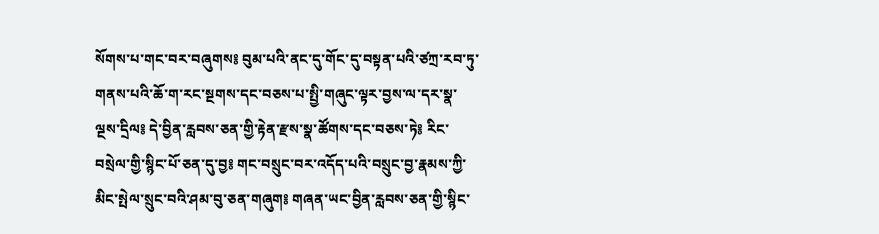སོགས་པ་གང་བར་བཞུགས༔ བུམ་པའི་ནང་དུ་གོང་དུ་བསྟན་པའི་ཙཀྲ་རབ་ཏུ་གནས་པའི་ཆོ་ག་རང་སྔགས་དང་བཅས་པ་སྤྱི་གཞུང་ལྟར་བྱས་ལ་དར་སྣ་ལྔས་དྲིལ༔ དེ་བྱིན་རླབས་ཅན་གྱི་རྟེན་རྫས་སྣ་ཚོགས་དང་བཅས་ཏེ༔ རིང་བསྲེལ་གྱི་སྙིང་པོ་ཅན་དུ་བྱ༔ གང་བསྲུང་བར་འདོད་པའི་བསྲུང་བྱ་རྣམས་ཀྱི་མིང་སྤེལ་སྲུང་བའི་ཤམ་བུ་ཅན་གཞུག༔ གཞན་ཡང་བྱིན་རླབས་ཅན་གྱི་སྙིང་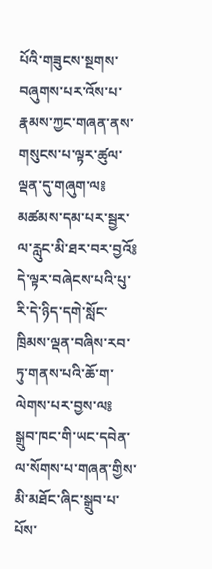པོའི་གཟུངས་སྔགས་བཞུགས་པར་འོས་པ་རྣམས་ཀྱང་གཞན་ནས་གསུངས་པ་ལྟར་ཚུལ་ལྡན་དུ་གཞུག་ལ༔ མཚམས་དམ་པར་སྦྱར་ལ་རླུང་མི་ཐར་བར་བྱའོ༔ དེ་ལྟར་བཞེངས་པའི་པུ་རི་དེ་ཉིད་དགེ་སློང་ཁྲིམས་ལྡན་བཞིས་རབ་ཏུ་གནས་པའི་ཆོ་ག་ལེགས་པར་བྱས་ལ༔ སྒྲུབ་ཁང་གི་ཡང་དབེན་ལ་སོགས་པ་གཞན་གྱིས་མི་མཐོང་ཞིང་སྒྲུབ་པ་པོས་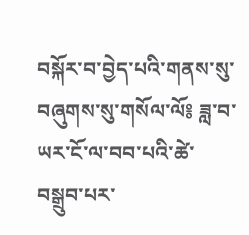བསྐོར་བ་བྱེད་པའི་གནས་སུ་བཞུགས་སུ་གསོལ་ལོ༔ ཟླ་བ་ཡར་ངོ་ལ་བབ་པའི་ཚེ་བསྒྲུབ་པར་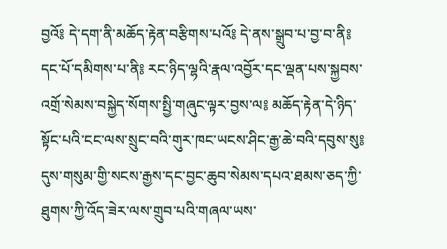བྱའོ༔ དེ་དག་ནི་མཆོད་རྟེན་བརྩིགས་པའོ༔ དེ་ནས་སྒྲུབ་པ་བྱ་བ་ནི༔ དང་པོ་དམིགས་པ་ནི༔ རང་ཉིད་ལྷའི་རྣལ་འབྱོར་དང་ལྡན་པས་སྐྱབས་འགྲོ་སེམས་བསྐྱེད་སོགས་སྤྱི་གཞུང་ལྟར་བྱས་ལ༔ མཆོད་རྟེན་དེ་ཉིད་སྟོང་པའི་ངང་ལས་སྲུང་བའི་གུར་ཁང་ཡངས་ཤིང་རྒྱ་ཆེ་བའི་དབུས་སུ༔ དུས་གསུམ་གྱི་སངས་རྒྱས་དང་བྱང་ཆུབ་སེམས་དཔའ་ཐམས་ཅད་ཀྱི་ཐུགས་ཀྱི་འོད་ཟེར་ལས་གྲུབ་པའི་གཞལ་ཡས་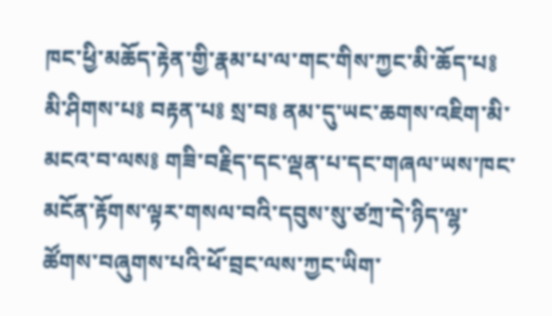ཁང་ཕྱི་མཆོད་རྟེན་གྱི་རྣམ་པ་ལ་གང་གིས་ཀྱང་མི་ཆོད་པ༔ མི་ཤིགས་པ༔ བརྟན་པ༔ སྲ་བ༔ ནམ་དུ་ཡང་ཆགས་འཇིག་མི་མངའ་བ་ལས༔ གཟི་བརྗིད་དང་ལྡན་པ་དང་གཞལ་ཡས་ཁང་མངོན་རྟོགས་ལྟར་གསལ་བའི་དབུས་སུ་ཙཀྲ་དེ་ཉིད་ལྷ་ཚོགས་བཞུགས་པའི་ཕོ་བྲང་ལས་ཀྱང་ཡིག་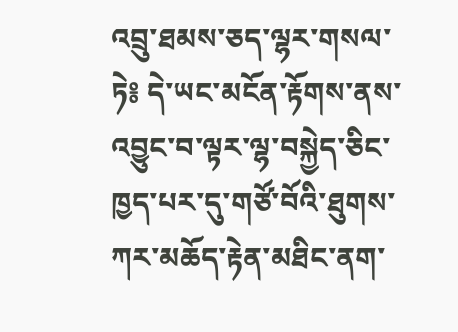འབྲུ་ཐམས་ཅད་ལྷར་གསལ་ཏེ༔ དེ་ཡང་མངོན་རྟོགས་ནས་འབྱུང་བ་ལྟར་ལྷ་བསྐྱེད་ཅིང་ཁྱད་པར་དུ་གཙོ་བོའི་ཐུགས་ཀར་མཆོད་རྟེན་མཐིང་ནག་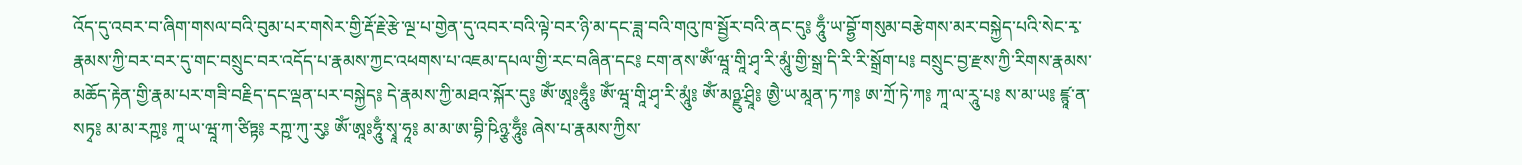འོད་དུ་འབར་བ་ཞིག་གསལ་བའི་བུམ་པར་གསེར་གྱི་རྡོ་རྗེ་རྩེ་ལྔ་པ་གྱེན་དུ་འབར་བའི་ལྟེ་བར་ཉི་མ་དང་ཟླ་བའི་གའུ་ཁ་སྦྱོར་བའི་ནང་དུ༔ ཧཱུྃ་ཡ་བྷྱོ་གསུམ་བརྩེགས་མར་བསྐྱེད་པའི་སེང་རྭ་རྣམས་ཀྱི་བར་བར་དུ་གང་བསྲུང་བར་འདོད་པ་རྣམས་ཀྱང་འཕགས་པ་འཇམ་དཔལ་གྱི་རང་བཞིན་དང༔ ངག་ནས་ཨོཾ་ཝཱ་གཱི་ཤྭ་རི་མཱུཾ་གྱི་སྒྲ་དི་རི་རི་སྒྲོག་པ༔ བསྲུང་བྱ་རྫས་ཀྱི་རིགས་རྣམས་མཆོད་རྟེན་གྱི་རྣམ་པར་གཟི་བརྗིད་དང་ལྡན་པར་བསྐྱེད༔ དེ་རྣམས་ཀྱི་མཐའ་སྐོར་དུ༔ ཨོཾ་ཨཱཿཧཱུྃ༔ ཨོཾ་ཝཱ་གཱི་ཤྭ་རི་མཱུཾ༔ ཨོཾ་མཉྫུ་ཤྲཱི༔ ཨྱཻ་ཡ་མཱན་ཏ་ཀ༔ ཨ་ཀྲོ་ཏེ་ཀ༔ ཀཱ་ལ་རཱུ་པ༔ ས་མ་ཡ༔ ཛྙཱ་ན་སཏྭ༔ མ་མ་རཀྵ༔ ཀཱ་ཡ་ཝཱ་ཀ་ཙིཏྟ༔ རཀྵ་ཀུ་རུ༔ ཨོཾ་ཨཱཿཧཱུྃ་སྭཱ་ཧཱ༔ མ་མ་ཨ་བྷི་ཥིཉྩ་ཧཱུྃ༔ ཞེས་པ་རྣམས་ཀྱིས་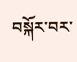བསྐོར་བར་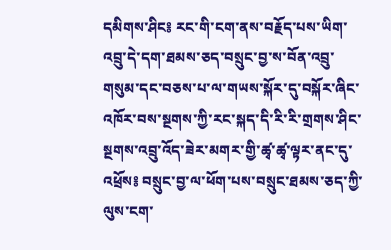དམིགས་ཤིང༔ རང་གི་ངག་ནས་བརྗོད་པས་ཡིག་འབྲུ་དེ་དག་ཐམས་ཅད་བསྲུང་བྱ་ས་བོན་འབྲུ་གསུམ་དང་བཅས་པ་ལ་གཡས་སྐོར་དུ་བསྐོར་ཞིང་འཁོར་བས་སྔགས་ཀྱི་རང་སྐད་དི་རི་རི་གྲགས་ཤིང་སྔགས་འབྲུ་འོད་ཟེར་མགར་གྱི་ཚྭ་ཚྭ་ལྟར་ནང་དུ་འཕྲོས༔ བསྲུང་བྱ་ལ་ཕོག་པས་བསྲུང་ཐམས་ཅད་ཀྱི་ལུས་ངག་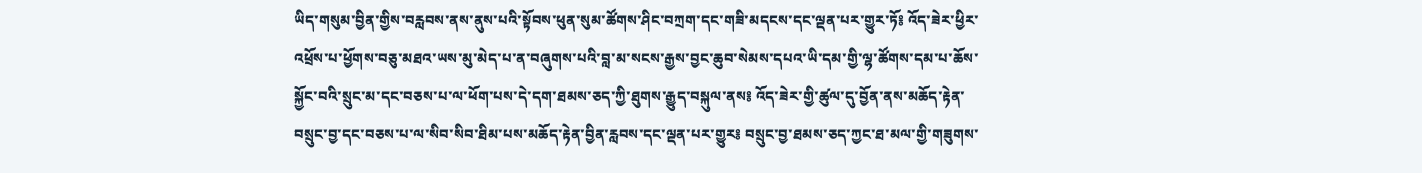ཡིད་གསུམ་བྱིན་གྱིས་བརླབས་ནས་ནུས་པའི་སྟོབས་ཕུན་སུམ་ཚོགས་ཤིང་བཀྲག་དང་གཟི་མདངས་དང་ལྡན་པར་གྱུར་ཏོ༔ འོད་ཟེར་ཕྱིར་འཕྲོས་པ་ཕྱོགས་བཅུ་མཐའ་ཡས་མུ་མེད་པ་ན་བཞུགས་པའི་བླ་མ་སངས་རྒྱས་བྱང་ཆུབ་སེམས་དཔའ་ཡི་དམ་གྱི་ལྷ་ཚོགས་དམ་པ་ཆོས་སྐྱོང་བའི་སྲུང་མ་དང་བཅས་པ་ལ་ཕོག་པས་དེ་དག་ཐམས་ཅད་ཀྱི་ཐུགས་རྒྱུད་བསྐུལ་ནས༔ འོད་ཟེར་གྱི་ཚུལ་དུ་བྱོན་ནས་མཆོད་རྟེན་བསྲུང་བྱ་དང་བཅས་པ་ལ་སིབ་སིབ་ཐིམ་པས་མཆོད་རྟེན་བྱིན་རླབས་དང་ལྡན་པར་གྱུར༔ བསྲུང་བྱ་ཐམས་ཅད་ཀྱང་ཐ་མལ་གྱི་གཟུགས་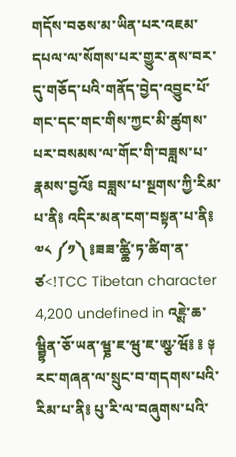གདོས་བཅས་མ་ཡིན་པར་འཇམ་དཔལ་ལ་སོགས་པར་གྱུར་ནས་བར་དུ་གཅོད་པའི་གནོད་བྱེད་འབྱུང་པོ་གང་དང་གང་གིས་ཀྱང་མི་ཚུགས་པར་བསམས་ལ་གོང་གི་བཟླས་པ་རྣམས་བྱའོ༔ བཟླས་པ་སྔགས་ཀྱི་རིམ་པ་ནི༔ འདིར་མན་ངག་བསྟན་པ་ནི༔ ༧༨ ༼༡༽ ༔ཟཟ་ཚྪི་ཏ་ཚིག་ན་ཙ<!TCC Tibetan character 4,200 undefined in འཇྶེ་ཆ་ཝྦྷིན་ཅོ་ཡན་ཝྞ་ཇ་ཝུ་ཇ་ཨྩ་ཝོ༔ ༔ ༈ རང་གཞན་ལ་སྲུང་བ་གདགས་པའི་རིམ་པ་ནི༔ པུ་རི་ལ་བཞུགས་པའི་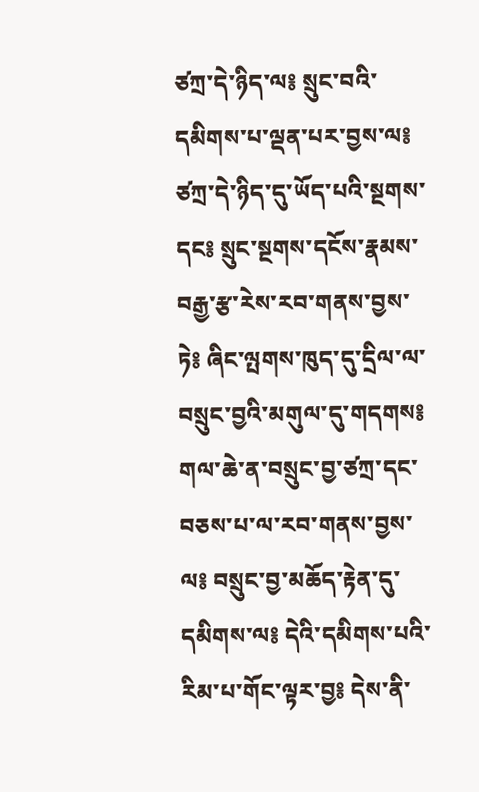ཙཀྲ་དེ་ཉིད་ལ༔ སྲུང་བའི་དམིགས་པ་ལྡན་པར་བྱས་ལ༔ ཙཀྲ་དེ་ཉིད་དུ་ཡོད་པའི་སྔགས་དང༔ སྲུང་སྔགས་དངོས་རྣམས་བརྒྱ་རྩ་རེས་རབ་གནས་བྱས་ཏེ༔ ཞིང་ལྤགས་ཁུད་དུ་དྲིལ་ལ་བསྲུང་བྱའི་མགུལ་དུ་གདགས༔ གལ་ཆེ་ན་བསྲུང་བྱ་ཙཀྲ་དང་བཅས་པ་ལ་རབ་གནས་བྱས་ལ༔ བསྲུང་བྱ་མཆོད་རྟེན་དུ་དམིགས་ལ༔ དེའི་དམིགས་པའི་རིམ་པ་གོང་ལྟར་བྱ༔ དེས་ནི་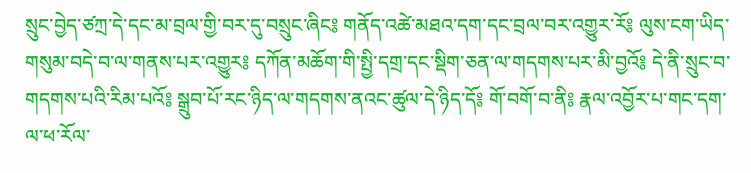སྲུང་བྱེད་ཙཀྲ་དེ་དང་མ་བྲལ་གྱི་བར་དུ་བསྲུང་ཞིང༔ གནོད་འཚེ་མཐའ་དག་དང་བྲལ་བར་འགྱུར་རོ༔ ལུས་ངག་ཡིད་གསུམ་བདེ་བ་ལ་གནས་པར་འགྱུར༔ དཀོན་མཆོག་གི་སྤྱི་དགྲ་དང་སྡིག་ཅན་ལ་གདགས་པར་མི་བྱའོ༔ དེ་ནི་སྲུང་བ་གདགས་པའི་རིམ་པའོ༔ སྒྲུབ་པོ་རང་ཉིད་ལ་གདགས་ནའང་ཚུལ་དེ་ཉིད་དོ༔ གོ་བགོ་བ་ནི༔ རྣལ་འབྱོར་པ་གང་དག་ལ་ཕ་རོལ་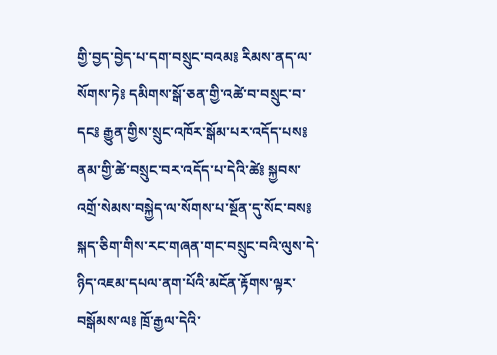གྱི་བྱད་བྱེད་པ་དག་བསྲུང་བའམ༔ རིམས་ནད་ལ་སོགས་ཏེ༔ དམིགས་སྒོ་ཅན་གྱི་འཚེ་བ་བསྲུང་བ་དང༔ རྒྱུན་གྱིས་སྲུང་འཁོར་སྒོམ་པར་འདོད་པས༔ ནམ་གྱི་ཚེ་བསྲུང་བར་འདོད་པ་དེའི་ཚེ༔ སྐྱབས་འགྲོ་སེམས་བསྐྱེད་ལ་སོགས་པ་སྔོན་དུ་སོང་བས༔ སྐད་ཅིག་གིས་རང་གཞན་གང་བསྲུང་བའི་ལུས་དེ་ཉིད་འཇམ་དཔལ་ནག་པོའི་མངོན་རྟོགས་ལྟར་བསྒོམས་ལ༔ ཁྲོ་རྒྱལ་དེའི་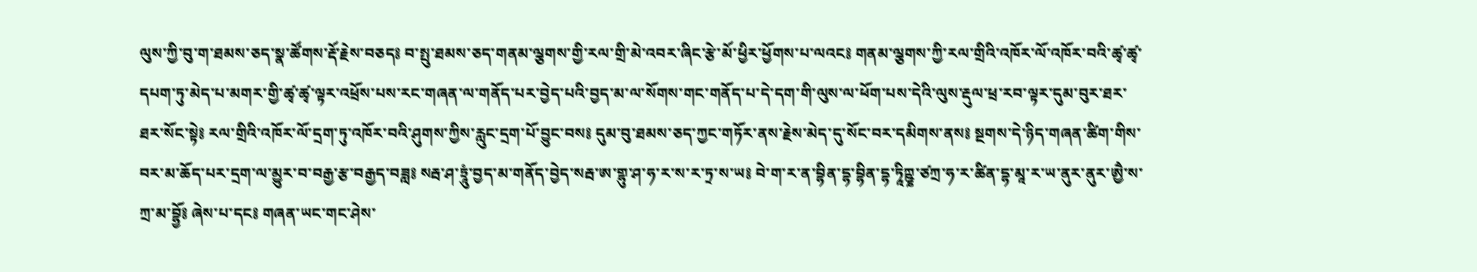ལུས་ཀྱི་བུ་ག་ཐམས་ཅད་སྣ་ཚོགས་རྡོ་རྗེས་བཅད༔ བ་སྤུ་ཐམས་ཅད་གནམ་ལྕགས་གྱི་རལ་གྲི་མེ་འབར་ཞིང་རྩེ་མོ་ཕྱིར་ཕྱོགས་པ་ལའང༔ གནམ་ལྕགས་ཀྱི་རལ་གྲིའི་འཁོར་ལོ་འཁོར་བའི་ཚྭ་ཚྭ་དཔག་ཏུ་མེད་པ་མགར་གྱི་ཚྭ་ཚྭ་ལྟར་འཕྲོས་པས་རང་གཞན་ལ་གནོད་པར་བྱེད་པའི་བྱད་མ་ལ་སོགས་གང་གནོད་པ་དེ་དག་གི་ལུས་ལ་ཕོག་པས་དེའི་ལུས་རྡུལ་ཕྲ་རབ་ལྟར་དུམ་བུར་ཐར་ཐར་སོང་སྟེ༔ རལ་གྲིའི་འཁོར་ལོ་དྲག་ཏུ་འཁོར་བའི་ཤུགས་ཀྱིས་རླུང་དྲག་པོ་བྱུང་བས༔ དུམ་བུ་ཐམས་ཅད་ཀྱང་གཏོར་ནས་རྗེས་མེད་དུ་སོང་བར་དམིགས་ནས༔ སྔགས་དེ་ཉིད་གཞན་ཚིག་གིས་བར་མ་ཆོད་པར་དྲག་ལ་མྱུར་བ་བརྒྱ་རྩ་བརྒྱད་བཟླ༔ སརྦ་ཤ་ཏྲཱུཾ་བྱད་མ་གནོད་བྱེད་སརྦ་ཨ་གྷུ་ཤ་ཧ་ར་ས་ར་ཏྲ་ས་ཡ༔ བེ་ག་ར་ན་བྷིན་དྷ་བྷིན་དྷ་ཏཱིཀྵྞ་ཙཀྲ་ཧ་ར་ཚིན་དྷ་མཱ་ར་ཡ་ནུར་ནུར་ཨྱཻ་ས་ཀྲ་མ་བྷྱོ༔ ཞེས་པ་དང༔ གཞན་ཡང་གང་ཤེས་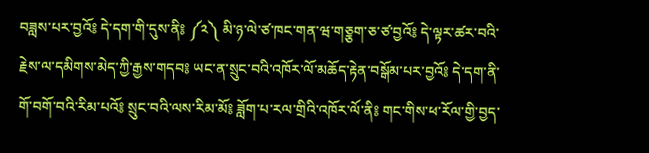བཟླས་པར་བྱའོ༔ དེ་དག་གི་དུས་ནི༔ ༼༢༽ མི་ཉ་ལེ་ཙ་ཁང་གན་ཝ་གཅྕག་ཅ་ཙ་བྱའོ༔ དེ་ལྟར་ཚར་བའི་རྗེས་ལ་དམིགས་མེད་ཀྱི་རྒྱས་གདབ༔ ཡང་ན་སྲུང་བའི་འཁོར་ལོ་མཆོད་རྟེན་བསྒོམ་པར་བྱའོ༔ དེ་དག་ནི་གོ་བགོ་བའི་རིམ་པའོ༔ སྲུང་བའི་ལས་རིམ་མོ༔ ཟློག་པ་རལ་གྲིའི་འཁོར་ལོ་ནི༔ གང་གིས་ཕ་རོལ་གྱི་བྱད་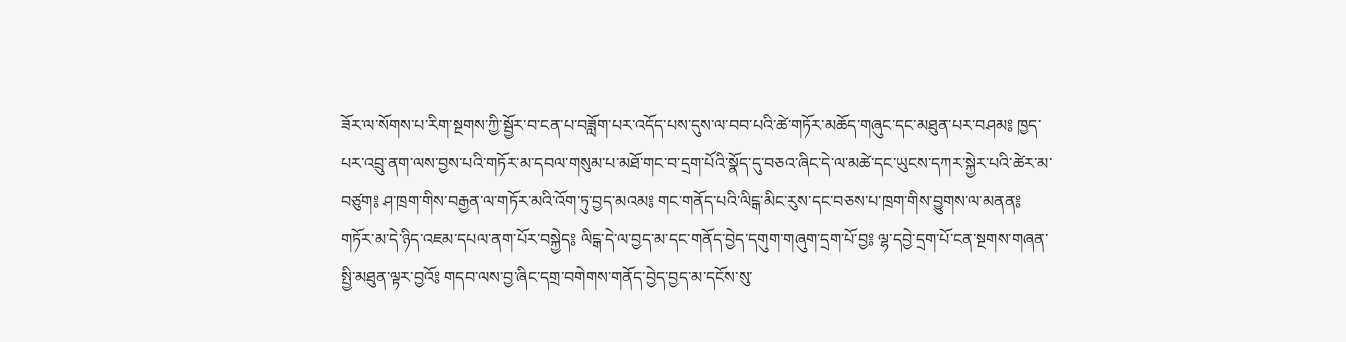ཟོར་ལ་སོགས་པ་རིག་སྔགས་ཀྱི་སྦྱོར་བ་ངན་པ་བཟློག་པར་འདོད་པས་དུས་ལ་བབ་པའི་ཚེ་གཏོར་མཆོད་གཞུང་དང་མཐུན་པར་བཤམ༔ ཁྱད་པར་འབྲུ་ནག་ལས་བྱས་པའི་གཏོར་མ་དབལ་གསུམ་པ་མཐོ་གང་བ་དྲག་པོའི་སྣོད་དུ་བཅའ་ཞིང་དེ་ལ་མཚེ་དང་ཡུངས་དཀར་སྐྱེར་པའི་ཚེར་མ་བཙུག༔ ཤ་ཁྲག་གིས་བརྒྱན་ལ་གཏོར་མའི་འོག་ཏུ་བྱད་མའམ༔ གང་གནོད་པའི་ལིངྒ་མིང་རུས་དང་བཅས་པ་ཁྲག་གིས་བྱུགས་ལ་མནན༔ གཏོར་མ་དེ་ཉིད་འཇམ་དཔལ་ནག་པོར་བསྐྱེད༔ ལིངྒ་དེ་ལ་བྱད་མ་དང་གནོད་བྱེད་དགུག་གཞུག་དྲག་པོ་བྱ༔ ལྷ་དབྱེ་དྲག་པོ་ངན་སྔགས་གཞན་སྤྱི་མཐུན་ལྟར་བྱའོ༔ གདབ་ལས་བྱ་ཞིང་དགྲ་བགེགས་གནོད་བྱེད་བྱད་མ་དངོས་སུ་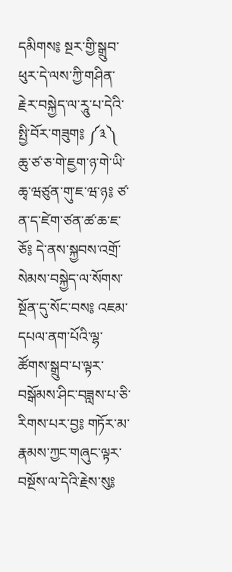དམིགས༔ སྔར་གྱི་སྒྲུབ་ཕུར་དེ་ལས་ཀྱི་གཤིན་རྗེར་བསྐྱེད་ལ་རཱུ་པ་དེའི་སྤྱི་བོར་གཟུག༔ ༼༣༽ ཆུ་ཙ་ཅ་གེ་ཇྱག་ཉ་གེ་ཡི་ཆྭ་ཝཙུན་གུ་ཇ་ཝ་ཉ༔ ཙ་ན་ད་ཛེག་ཙན་ཚ་ཆ་ཇ་ཅོ༔ དེ་ནས་སྐྱབས་འགྲོ་སེམས་བསྐྱེད་ལ་སོགས་སྔོན་དུ་སོང་བས༔ འཇམ་དཔལ་ནག་པོའི་ལྷ་ཚོགས་སྒྲུབ་པ་ལྟར་བསྒོམས་ཤིང་བཟླས་པ་ཅི་རིགས་པར་བྱ༔ གཏོར་མ་རྣམས་ཀྱང་གཞུང་ལྟར་བསྔོས་ལ་དེའི་རྗེས་སུ༔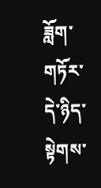ཟློག་གཏོར་དེ་ཉིད་སྟེགས་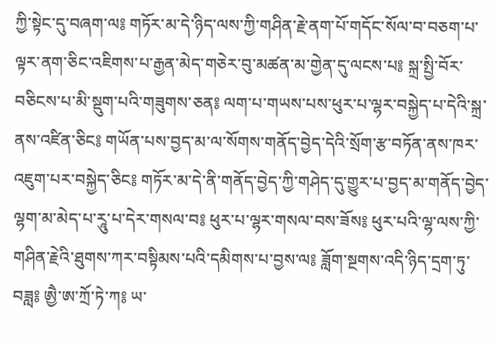ཀྱི་སྟེང་དུ་བཞག་ལ༔ གཏོར་མ་དེ་ཉིད་ལས་ཀྱི་གཤིན་རྗེ་ནག་པོ་གདོང་སོལ་བ་བཅག་པ་ལྟར་ནག་ཅིང་འཇིགས་པ་རྒྱན་མེད་གཅེར་བུ་མཚན་མ་གྱེན་དུ་ལངས་པ༔ སྐྲ་སྤྱི་བོར་བཅིངས་པ་མི་སྡུག་པའི་གཟུགས་ཅན༔ ལག་པ་གཡས་པས་ཕུར་པ་ལྷར་བསྐྱེད་པ་དེའི་སྐྲ་ནས་འཛིན་ཅིང༔ གཡོན་པས་བྱད་མ་ལ་སོགས་གནོད་བྱེད་དེའི་སྲོག་རྩ་བཏོན་ནས་ཁར་འཇུག་པར་བསྐྱེད་ཅིང༔ གཏོར་མ་དེ་ནི་གནོད་བྱེད་ཀྱི་གཤེད་དུ་གྱུར་པ་བྱད་མ་གནོད་བྱེད་ལྷག་མ་མེད་པ་རཱུ་པ་དེར་གསལ་བ༔ ཕུར་པ་ལྷར་གསལ་བས་ཟོས༔ ཕུར་པའི་ལྷ་ལས་ཀྱི་གཤིན་རྗེའི་ཐུགས་ཀར་བསྟིམས་པའི་དམིགས་པ་བྱས་ལ༔ ཟློག་སྔགས་འདི་ཉིད་དྲག་ཏུ་བཟླ༔ ཨྱཻ་ཨ་ཀྲོ་ཏེ་ཀ༔ ཡ་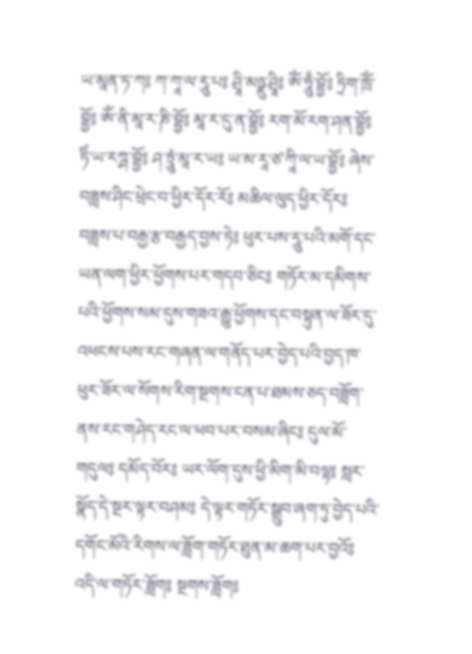ཡ་མཱན་ཏ་ཀ༔ ཀ་ཀཱ་ལ་རཱུ་པ༔ ཤྲཱི་མཉྫུ་ཤྲཱི༔ ཨོཾ་ཧཱུྃ་བྷྱོ༔ ཏྲིག་ཁྲོཾ་བྷྱོ༔ ཨོཾ་ནི་མཱ་ར་ཎི་བྷྱོ༔ མཱ་ར་དུ་ན་བྷྱོ༔ རག་མོ་རག་ཤན་བྷྱོ༔ ཏིཾ་ཡ་རཀྴ་བྷྱོ༔ ཤ་ཏྲཱུཾ་མཱ་ར་ཡ༔ ཡ་མ་རཱ་ཙ་ཀཱི་ལ་ཡ་བྷྱོ༔ ཞེས་བཟླས་ཤིང་ཕྲེང་བ་ཕྱིར་དོར་རོ༔ མཆིལ་ལུད་ཕྱིར་དོར༔ བཟླས་པ་བརྒྱ་རྩ་བརྒྱད་བྱས་ཏེ༔ ཕུར་པས་རཱུ་པའི་མགོ་དང་ཡན་ལག་ཕྱིར་ཕྱོགས་པར་གདབ་ཅིང༔ གཏོར་མ་དམིགས་པའི་ཕྱོགས་སམ་དུས་གཟའ་རྒྱུ་ཕྱོགས་དང་བསྟུན་ལ་ཟོར་དུ་འཕངས་པས་རང་གཞན་ལ་གནོད་པར་བྱེད་པའི་བྱད་ཁ་ཕུར་ཟོར་ལ་སོགས་རིག་སྔགས་ངན་པ་ཐམས་ཅད་བཟློག་ནས་རང་གཤེད་རང་ལ་ཕབ་པར་བསམ་ཞིང༔ དུལ་མོ་གདུལ༔ དམོད་བོར༔ ཡར་ལོག་དུས་ཕྱི་མིག་མི་བལྟ༔ སླར་སྣོད་དེ་སྔར་ལྟར་བཤམ༔ དེ་ལྟར་གཏོར་སྒྲུབ་ཞག་ཏུ་བྱེད་པའི་དགོང་མོའི་རིགས་ལ་ཟློག་གཏོར་ཐུན་མ་ཆག་པར་བྱའོ༔ འདི་ལ་གཏོར་ཟློག༔ སྔགས་ཟློག༔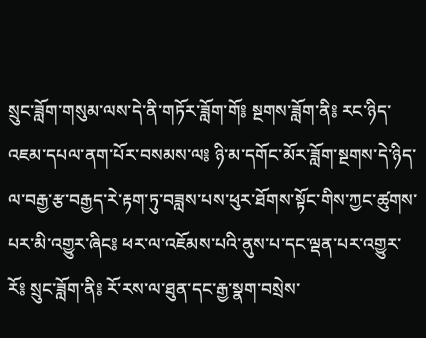སྲུང་ཟློག་གསུམ་ལས་དེ་ནི་གཏོར་ཟློག་གོ༔ སྔགས་ཟློག་ནི༔ རང་ཉིད་འཇམ་དཔལ་ནག་པོར་བསམས་ལ༔ ཉི་མ་དགོང་མོར་ཟློག་སྔགས་དེ་ཉིད་ལ་བརྒྱ་རྩ་བརྒྱད་རེ་རྟག་ཏུ་བཟླས་པས་ཕུར་ཐོགས་སྟོང་གིས་ཀྱང་ཚུགས་པར་མི་འགྱུར་ཞིང༔ ཕར་ལ་འཇོམས་པའི་ནུས་པ་དང་ལྡན་པར་འགྱུར་རོ༔ སྲུང་ཟློག་ནི༔ རོ་རས་ལ་ཐུན་དང་རྒྱ་སྣག་བསྲེས་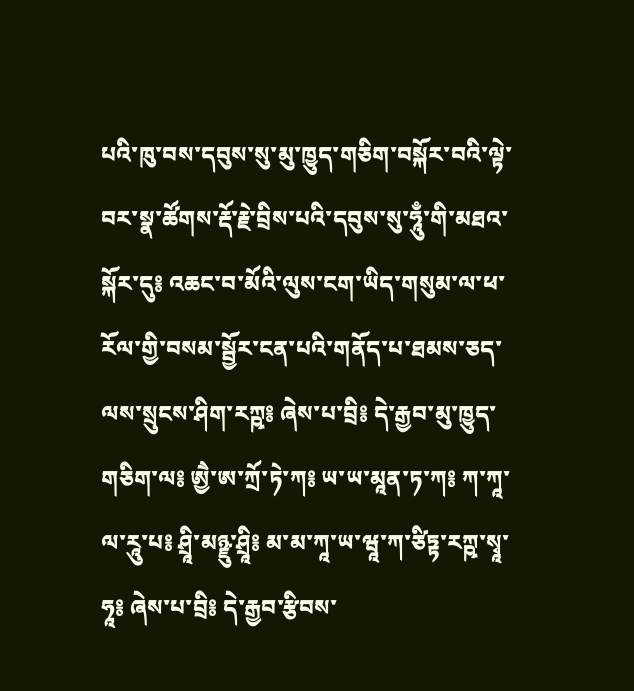པའི་ཁུ་བས་དབུས་སུ་མུ་ཁྱུད་གཅིག་བསྐོར་བའི་ལྟེ་བར་སྣ་ཚོགས་རྡོ་རྗེ་བྲིས་པའི་དབུས་སུ་ཧཱུྃ་གི་མཐའ་སྐོར་དུ༔ འཆང་བ་མོའི་ལུས་ངག་ཡིད་གསུམ་ལ་ཕ་རོལ་གྱི་བསམ་སྦྱོར་ངན་པའི་གནོད་པ་ཐམས་ཅད་ལས་སྲུངས་ཤིག་རཀྵ༔ ཞེས་པ་བྲི༔ དེ་རྒྱབ་མུ་ཁྱུད་གཅིག་ལ༔ ཨྱཻ་ཨ་ཀྲོ་ཏེ་ཀ༔ ཡ་ཡ་མཱན་ཏ་ཀ༔ ཀ་ཀཱ་ལ་རཱུ་པ༔ ཤྲཱི་མཉྫུ་ཤྲཱི༔ མ་མ་ཀཱ་ཡ་ཝཱ་ཀ་ཙིཏྟ་རཀྵ་སྭཱ་ཧཱ༔ ཞེས་པ་བྲི༔ དེ་རྒྱབ་རྩིབས་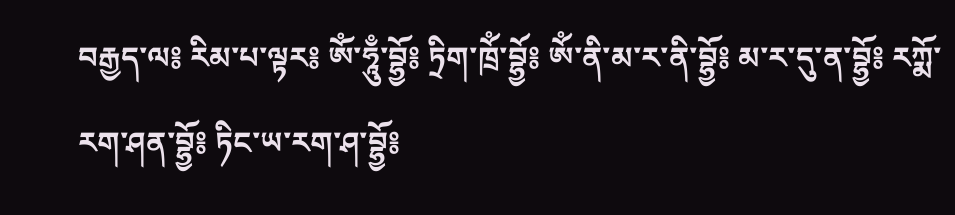བརྒྱད་ལ༔ རིམ་པ་ལྟར༔ ཨོཾ་ཧཱུྃ་བྷྱོ༔ ཏྲིག་ཁྲོཾ་བྷྱོ༔ ཨོཾ་ནི་མ་ར་ནི་བྷྱོ༔ མ་ར་དུ་ན་བྷྱོ༔ རཀྨོ་རག་ཤན་བྷྱོ༔ ཏིང་ཡ་རག་ཤ་བྷྱོ༔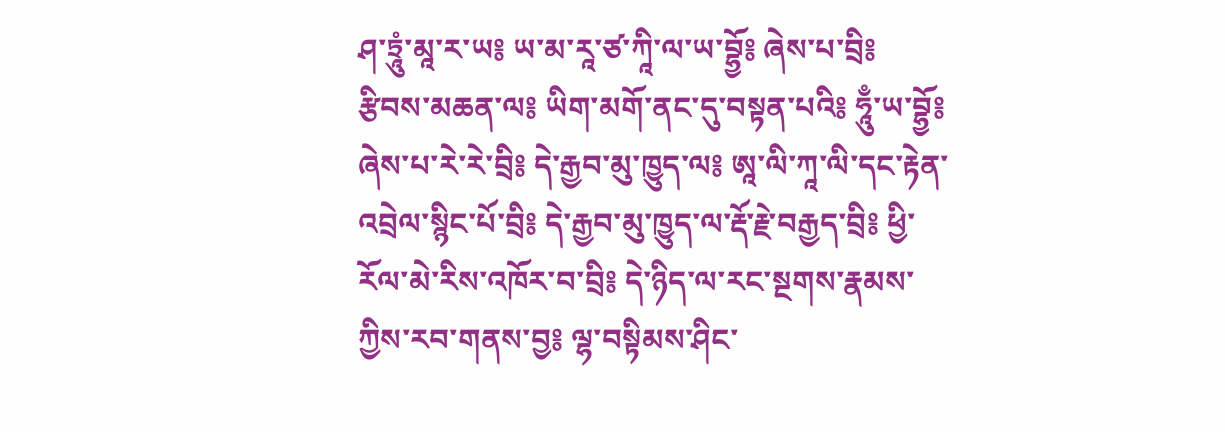ཤ་ཏྲཱུཾ་མཱ་ར་ཡ༔ ཡ་མ་རཱ་ཙ་ཀཱི་ལ་ཡ་བྷྱོ༔ ཞེས་པ་བྲི༔ རྩིབས་མཆན་ལ༔ ཡིག་མགོ་ནང་དུ་བསྟན་པའི༔ ཧཱུྃ་ཡ་བྷྱོ༔ ཞེས་པ་རེ་རེ་བྲི༔ དེ་རྒྱབ་མུ་ཁྱུད་ལ༔ ཨཱ་ལི་ཀཱ་ལི་དང་རྟེན་འབྲེལ་སྙིང་པོ་བྲི༔ དེ་རྒྱབ་མུ་ཁྱུད་ལ་རྡོ་རྗེ་བརྒྱད་བྲི༔ ཕྱི་རོལ་མེ་རིས་འཁོར་བ་བྲི༔ དེ་ཉིད་ལ་རང་སྔགས་རྣམས་ཀྱིས་རབ་གནས་བྱ༔ ལྷ་བསྟིམས་ཤིང་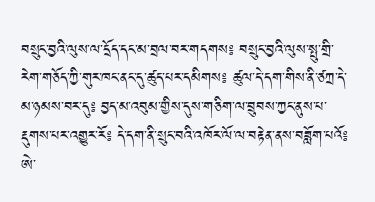བསྲུང་བྱའི་ལུས་ལ་དྲོད་དང་མ་བྲལ་བར་གདགས༔ བསྲུང་བྱའི་ལུས་སྤུ་གྲི་རེག་གཅོད་ཀྱི་གུར་ཁང་ནང་དུ་ཚུད་པར་དམིགས༔ ཚུལ་དེ་དག་གིས་ནི་ཙཀྲ་དེ་མ་ཉམས་བར་དུ༔ བྱད་མ་འབུམ་གྱིས་དུས་གཅིག་ལ་བྲུབས་ཀྱང་ནུས་པ་རྡུགས་པར་འགྱུར་རོ༔ དེ་དག་ནི་སྲུང་བའི་འཁོར་ལོ་ལ་བརྟེན་ནས་བཟློག་པའོ༔ ཨེ་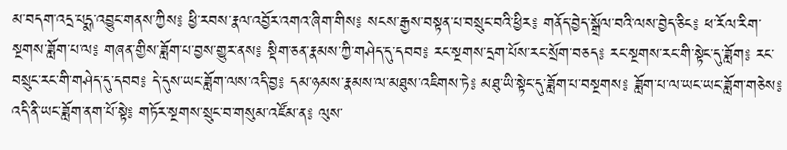མ་བདག་འདྲ་པདྨ་འབྱུང་གནས་ཀྱིས༔ ཕྱི་རབས་རྣལ་འབྱོར་འགའ་ཞིག་གིས༔ སངས་རྒྱས་བསྟན་པ་བསྲུང་བའི་ཕྱིར༔ གནོད་བྱེད་སྒྲོལ་བའི་ལས་བྱེད་ཅིང༔ ཕ་རོལ་རིག་སྔགས་ཟློག་པ་ལ༔ གཞན་གྱིས་ཟློག་པ་བྱས་གྱུར་ནས༔ སྡིག་ཅན་རྣམས་ཀྱི་གཤེད་དུ་དབབ༔ རང་སྔགས་དྲག་པོས་རང་སྲོག་བཅད༔ རང་སྔགས་རང་གི་སྟེང་དུ་ཟློག༔ རང་བསྲུང་རང་གི་གཤེད་དུ་དབབ༔ དེ་དུས་ཡང་ཟློག་ལས་འདི་བྱ༔ དམ་ཉམས་རྣམས་ལ་མཐུས་འཇིགས་ཏེ༔ མཐུ་ཡི་སྟེང་དུ་ཟློག་པ་བསྔགས༔ ཟློག་པ་ལ་ཡང་ཡང་ཟློག་གཅེས༔ འདི་ནི་ཡང་ཟློག་ནག་པོ་སྟེ༔ གཏོར་སྔགས་སྲུང་བ་གསུམ་འཛོམ་ན༔ ལུས་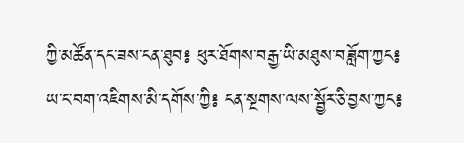ཀྱི་མཚོན་དང་ཟས་ངན་ཐུབ༔ ཕུར་ཐོགས་བརྒྱ་ཡི་མཐུས་བཟློག་ཀྱང༔ ཡ་ང་བག་འཇིགས་མི་དགོས་ཀྱི༔ ངན་སྔགས་ལས་སྦྱོར་ཅི་བྱས་ཀྱང༔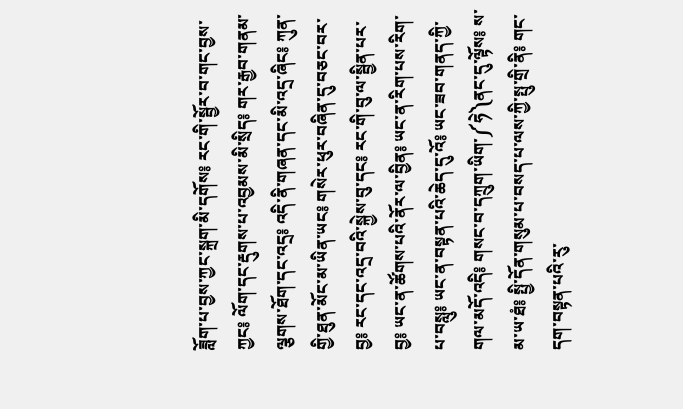ཟློག་པ་བྱས་ཀྱང་སྐྲག་མི་དགོས༔ རང་གི་སྦྱོར་བ་གང་བྱས་ཀྱང༔ ལོག་དང་རྡུགས་པ་འབྱམས་མི་སྲིད༔ གར་རྒྱབ་གནམ་ལྕགས་ཐོག་དང་འདྲ༔ འདི་ནི་གཞན་དང་མི་འདྲ་ཞིང༔ ཀུན་གྱི་ཐུན་མོང་མ་ཡིན་ཡང༔ གསེར་ཕུར་བཞིན་དུ་བཅང་བར་བྱ༔ རང་དང་འདྲ་བའི་སྐྱེས་བུ་དང༔ རང་གི་བུ་ལ་སྦྱིན་པར་བྱ༔ ཡང་ན་ཚོགས་པའི་ནོར་ལ་བྱིན༔ ཡང་ན་རིག་པས་རིག་པ་བསླུ༔ ཡང་ན་བསྟན་པའི་ཆེད་དུ་འོ༔ ཡང་ཟབ་གནད་ཀྱི་གལ་མདོ་འདི༔ གསང་བ་དཀྲུག་ཡིག་༼ཧེ༽ནང་དུ་ལྟོས༔ ས་མ་ཡ་ཐཾ༔ སྤྱི་དོན་གསུམ་པ་བསད་པ་ལས་ཀྱི་སྤུ་གྲི་ནི༔ གང་དག་བསྟན་པའི་རུ་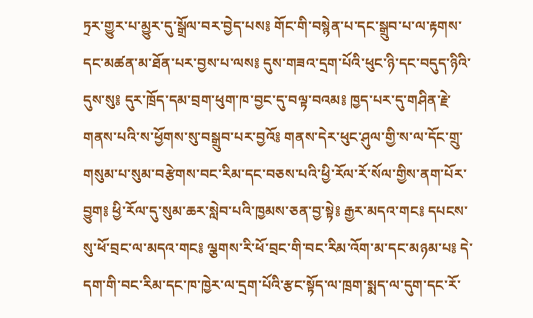ཏྲར་གྱུར་པ་མྱུར་དུ་སྒྲོལ་བར་བྱེད་པས༔ གོང་གི་བསྙེན་པ་དང་སྒྲུབ་པ་ལ་རྟགས་དང་མཚན་མ་ཐོན་པར་བྱས་པ་ལས༔ དུས་གཟའ་དྲག་པོའི་ཕུང་ཉི་དང་བདུད་ཉིའི་དུས་སུ༔ དུར་ཁྲོད་དམ་བྲག་ཕུག་ཁ་བྱང་དུ་བལྟ་བའམ༔ ཁྱད་པར་དུ་གཤིན་རྗེ་གནས་པའི་ས་ཕྱོགས་སུ་བསྒྲུབ་པར་བྱའོ༔ གནས་དེར་ཕུང་ཤུལ་གྱི་ས་ལ་དོང་གྲུ་གསུམ་པ་སུམ་བརྩེགས་བང་རིམ་དང་བཅས་པའི་ཕྱི་རོལ་རོ་སོལ་གྱིས་ནག་པོར་བྱུག༔ ཕྱི་རོལ་དུ་སུམ་ཆར་སླེབ་པའི་ཁྱམས་ཅན་བྱ་སྟེ༔ རྒྱར་མདའ་གང༔ དཔངས་སུ་ཕོ་བྲང་ལ་མདའ་གང༔ ལྕགས་རི་ཕོ་བྲང་གི་བང་རིམ་འོག་མ་དང་མཉམ་པ༔ དེ་དག་གི་བང་རིམ་དང་ཁ་ཁྱེར་ལ་དྲག་པོའི་རྩང་སྟོད་ལ་ཁྲག་སྨད་ལ་དུག་དང་རོ་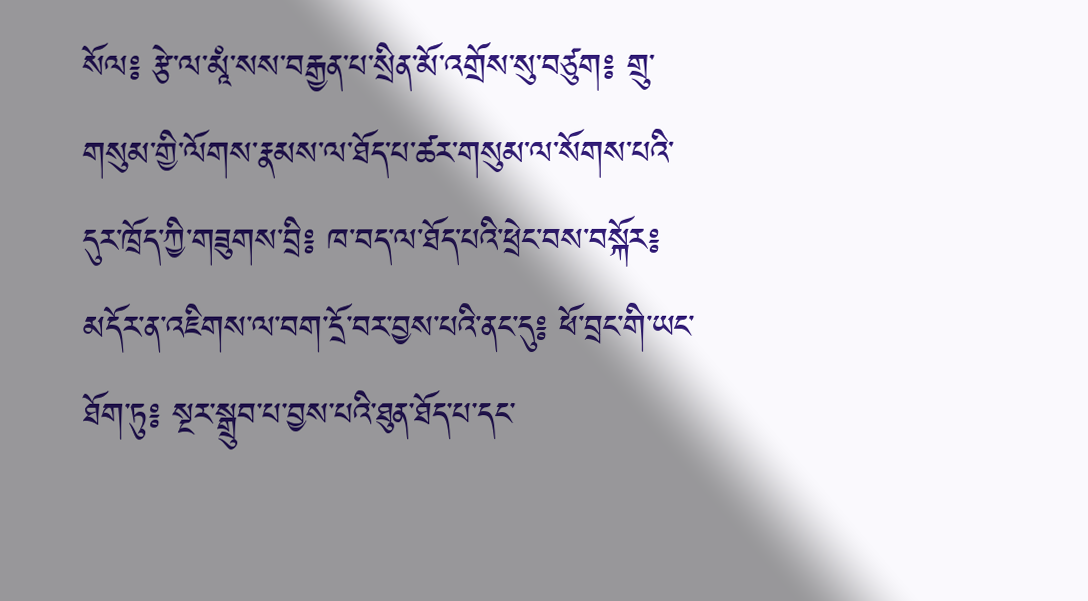སོལ༔ རྩེ་ལ་མཱཾ་སས་བརྒྱན་པ་སྲིན་མོ་འགྲོས་སུ་བཙུག༔ གྲུ་གསུམ་གྱི་ལོགས་རྣམས་ལ་ཐོད་པ་ཚར་གསུམ་ལ་སོགས་པའི་དུར་ཁྲོད་ཀྱི་གཟུགས་བྲི༔ ཁ་བད་ལ་ཐོད་པའི་ཕྲེང་བས་བསྐོར༔ མདོར་ན་འཇིགས་ལ་བག་དྲོ་བར་བྱས་པའི་ནང་དུ༔ ཕོ་བྲང་གི་ཡང་ཐོག་ཏུ༔ སྔར་སྒྲུབ་པ་བྱས་པའི་ཐུན་ཐོད་པ་དང་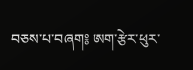བཅས་པ་བཞག༔ ཨག་རྩེར་ཕུར་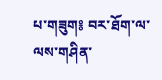པ་གཟུག༔ བར་ཐོག་ལ་ལས་གཤིན་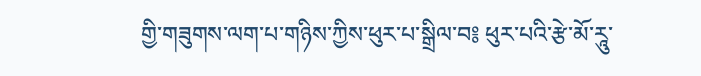གྱི་གཟུགས་ལག་པ་གཉིས་ཀྱིས་ཕུར་པ་སྒྲིལ་བ༔ ཕུར་པའི་རྩེ་མོ་རཱུ་